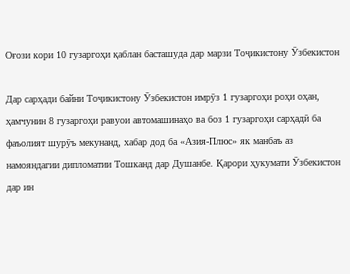Оғози кори 10 гузаргоҳи қаблан басташуда дар марзи Тоҷикистону Ӯзбекистон

Дар сарҳади байни Тоҷикистону Ӯзбекистон имрӯз 1 гузаргоҳи роҳи оҳан, ҳамчунин 8 гузаргоҳи равуои автомашинаҳо ва боз 1 гузаргоҳи сарҳадӣ ба фаъолият шурӯъ мекунанд, хабар дод ба «Азия-Плюс» як манбаъ аз намояндагии дипломатии Тошканд дар Душанбе. Қарори ҳукумати Ӯзбекистон дар ин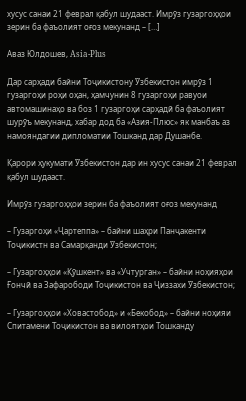хусус санаи 21 феврал қабул шудааст. Имрӯз гузаргоҳҳои зерин ба фаъолият оғоз мекунанд – […]

Аваз Юлдошев, Asia-Plus

Дар сарҳади байни Тоҷикистону Ӯзбекистон имрӯз 1 гузаргоҳи роҳи оҳан, ҳамчунин 8 гузаргоҳи равуои автомашинаҳо ва боз 1 гузаргоҳи сарҳадӣ ба фаъолият шурӯъ мекунанд, хабар дод ба «Азия-Плюс» як манбаъ аз намояндагии дипломатии Тошканд дар Душанбе.

Қарори ҳукумати Ӯзбекистон дар ин хусус санаи 21 феврал қабул шудааст.

Имрӯз гузаргоҳҳои зерин ба фаъолият оғоз мекунанд

– Гузаргоҳи «Ҷартеппа» – байни шаҳри Панҷакенти Тоҷикистн ва Самарқанди Ӯзбекистон;

– Гузаргоҳҳои «Қӯшкент» ва «Учтурган» – байни ноҳияҳои Ғончӣ ва Зафарободи Тоҷикистон ва Ҷиззахи Ӯзбекистон;

– Гузаргоҳҳои «Ховастобод» и «Бекобод» – байни ноҳияи Спитамени Тоҷикистон ва вилоятҳои Тошканду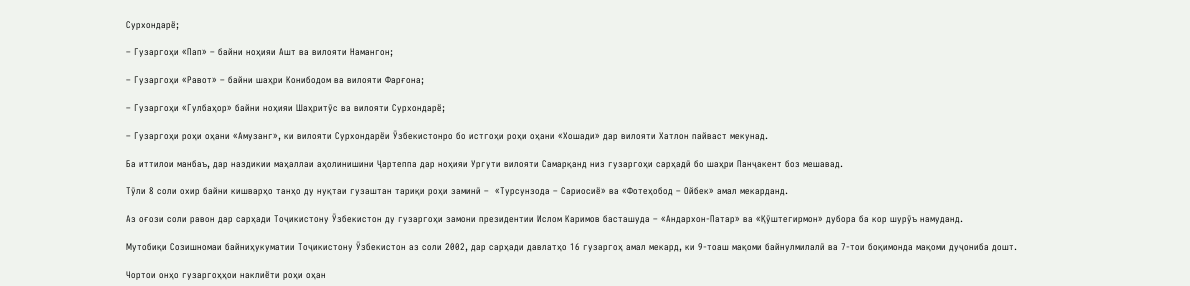Сурхондарё;

– Гузаргоҳи «Пап» – байни ноҳияи Ашт ва вилояти Намангон;

– Гузаргоҳи «Равот» – байни шаҳри Конибодом ва вилояти Фарғона;

– Гузаргоҳи «Гулбаҳор» байни ноҳияи Шаҳритӯс ва вилояти Сурхондарё;

– Гузаргоҳи роҳи оҳани «Амузанг», ки вилояти Сурхондарёи Ӯзбекистонро бо истгоҳи роҳи оҳани «Хошади» дар вилояти Хатлон пайваст мекунад.

Ба иттилои манбаъ, дар наздикии маҳаллаи аҳолинишини Ҷартеппа дар ноҳияи Ургути вилояти Самарқанд низ гузаргоҳи сарҳадӣ бо шаҳри Панҷакент боз мешавад.

Тӯли 8 соли охир байни кишварҳо танҳо ду нуқтаи гузаштан тариқи роҳи заминӣ –  «Турсунзода – Сариосиё» ва «Фотеҳобод – Ойбек» амал мекарданд.

Аз оғози соли равон дар сарҳади Тоҷикистону Ӯзбекистон ду гузаргоҳи замони президентии Ислом Каримов басташуда – «Андархон-Патар» ва «Қӯштегирмон» дубора ба кор шурӯъ намуданд.

Мутобиқи Созишномаи байниҳукуматии Тоҷикистону Ӯзбекистон аз соли 2002, дар сарҳади давлатҳо 16 гузаргоҳ амал мекард, ки 9-тоаш мақоми байнулмилалӣ ва 7-тои боқимонда мақоми дуҷониба дошт.

Чортои онҳо гузаргоҳҳои наклиёти роҳи оҳан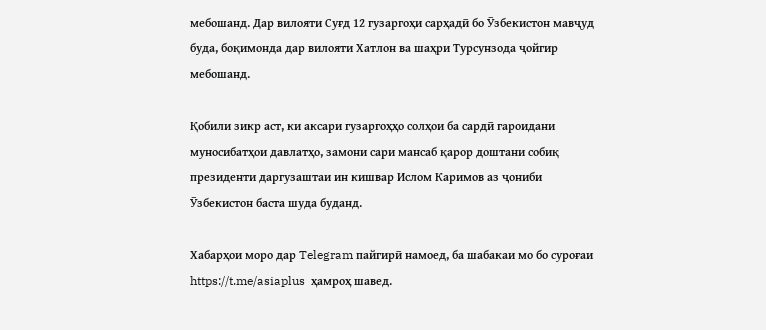мебошанд. Дар вилояти Суғд 12 гузаргоҳи сарҳадӣ бо Ӯзбекистон мавҷуд буда, боқимонда дар вилояти Хатлон ва шаҳри Турсунзода ҷойгир мебошанд.

Қобили зикр аст, ки аксари гузаргоҳҳо солҳои ба сардӣ гароидани муносибатҳои давлатҳо, замони сари мансаб қарор доштани собиқ президенти даргузаштаи ин кишвар Ислом Каримов аз ҷониби Ӯзбекистон баста шуда буданд.

Хабарҳои моро дар Telegram пайгирӣ намоед, ба шабакаи мо бо суроғаи  https://t.me/asiaplus  ҳамроҳ шавед.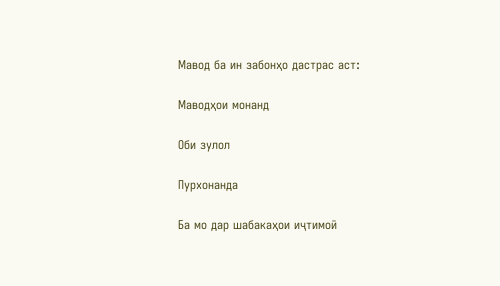Мавод ба ин забонҳо дастрас аст:

Маводҳои монанд

Оби зулол

Пурхонанда

Ба мо дар шабакаҳои иҷтимоӣ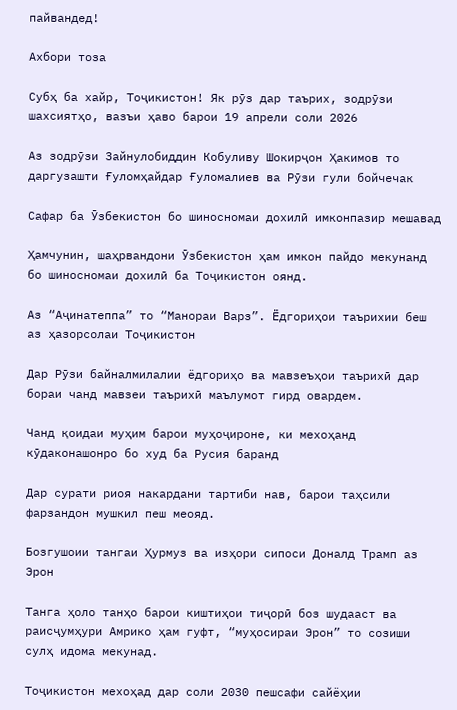пайвандед!

Ахбори тоза

Субҳ ба хайр, Тоҷикистон! Як рӯз дар таърих, зодрӯзи шахсиятҳо, вазъи ҳаво барои 19 апрели соли 2026

Аз зодрӯзи Зайнулобиддин Кобуливу Шокирҷон Ҳакимов то даргузашти Ғуломҳайдар Ғуломалиев ва Рӯзи гули бойчечак

Сафар ба Ӯзбекистон бо шиносномаи дохилӣ имконпазир мешавад

Ҳамчунин, шаҳрвандони Ӯзбекистон ҳам имкон пайдо мекунанд бо шиносномаи дохилӣ ба Тоҷикистон оянд.

Аз “Аҷинатеппа” то “Манораи Варз”. Ёдгориҳои таърихии беш аз ҳазорсолаи Тоҷикистон

Дар Рӯзи байналмилалии ёдгориҳо ва мавзеъҳои таърихӣ дар бораи чанд мавзеи таърихӣ маълумот гирд овардем.

Чанд қоидаи муҳим барои муҳоҷироне, ки мехоҳанд кӯдаконашонро бо худ ба Русия баранд

Дар сурати риоя накардани тартиби нав, барои таҳсили фарзандон мушкил пеш меояд.

Бозгушоии тангаи Ҳурмуз ва изҳори сипоси Доналд Трамп аз Эрон

Танга ҳоло танҳо барои киштиҳои тиҷорӣ боз шудааст ва раисҷумҳури Амрико ҳам гуфт, “муҳосираи Эрон” то созиши сулҳ идома мекунад.

Тоҷикистон мехоҳад дар соли 2030 пешсафи сайёҳии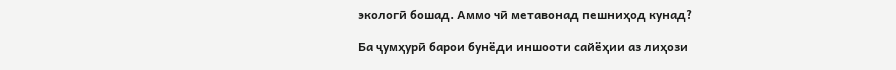экологӣ бошад. Аммо чӣ метавонад пешниҳод кунад?

Ба ҷумҳурӣ барои бунёди иншооти сайёҳии аз лиҳози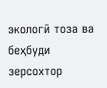экологӣ тоза ва беҳбуди зерсохтор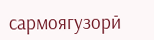сармоягузорӣ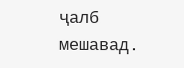ҷалб мешавад.